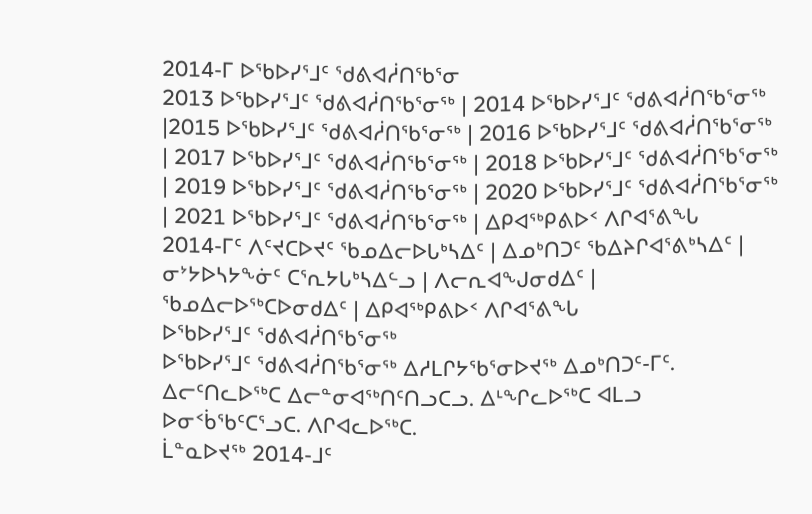2014-ᒥ ᐅᖃᐅᓯᕐᒧᑦ ᖁᕕᐊᓲᑎᖃᕐᓂ
2013 ᐅᖃᐅᓯᕐᒧᑦ ᖁᕕᐊᓲᑎᖃᕐᓂᖅ | 2014 ᐅᖃᐅᓯᕐᒧᑦ ᖁᕕᐊᓲᑎᖃᕐᓂᖅ |2015 ᐅᖃᐅᓯᕐᒧᑦ ᖁᕕᐊᓲᑎᖃᕐᓂᖅ | 2016 ᐅᖃᐅᓯᕐᒧᑦ ᖁᕕᐊᓲᑎᖃᕐᓂᖅ | 2017 ᐅᖃᐅᓯᕐᒧᑦ ᖁᕕᐊᓲᑎᖃᕐᓂᖅ | 2018 ᐅᖃᐅᓯᕐᒧᑦ ᖁᕕᐊᓲᑎᖃᕐᓂᖅ | 2019 ᐅᖃᐅᓯᕐᒧᑦ ᖁᕕᐊᓲᑎᖃᕐᓂᖅ | 2020 ᐅᖃᐅᓯᕐᒧᑦ ᖁᕕᐊᓲᑎᖃᕐᓂᖅ | 2021 ᐅᖃᐅᓯᕐᒧᑦ ᖁᕕᐊᓲᑎᖃᕐᓂᖅ | ᐃᑭᐊᖅᑭᕕᐅᑉ ᐱᒋᐊᕐᕕᖓ
2014-ᒥᑦ ᐱᑦᔪᑕᐅᔪᑦ ᖃᓄᐃᓕᐅᒐᒃᓴᐃᑦ | ᐃᓄᒃᑎᑐᑦ ᖃᐃᔨᒋᐊᕐᕕᒃᓴᐃᑦ | ᓂᔾᔭᐅᓴᔭᖕᓃᑦ ᑕᕐᕆᔭᒐᒃᓴᐃᓪᓗ | ᐱᓕᕆᐊᖑᓂᑯᐃᑦ | ᖃᓄᐃᓕᐅᖅᑕᐅᓂᑯᐃᑦ | ᐃᑭᐊᖅᑭᕕᐅᑉ ᐱᒋᐊᕐᕕᖓ
ᐅᖃᐅᓯᕐᒧᑦ ᖁᕕᐊᓲᑎᖃᕐᓂᖅ
ᐅᖃᐅᓯᕐᒧᑦ ᖁᕕᐊᓲᑎᖃᕐᓂᖅ ᐃᓱᒪᒋᔭᖃᕐᓂᐅᔪᖅ ᐃᓄᒃᑎᑐᑦ-ᒥᑦ. ᐃᓕᑦᑎᓚᐅᖅᑕ ᐃᓕᓐᓂᐊᖅᑎᑦᑎᓗᑕᓗ. ᐃᒻᖏᓚᐅᖅᑕ ᐊᒪᓗ ᐅᓂᑉᑳᖃᑦᑕᕐᓗᑕ. ᐱᒋᐊᓚᐅᖅᑕ.
ᒫᓐᓇᐅᔪᖅ 2014-ᒧᑦ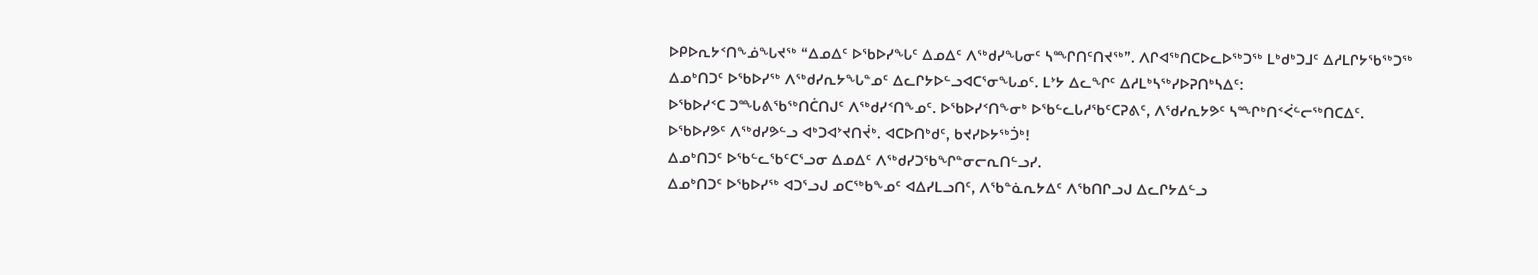ᐅᑭᐅᕆᔭᑉᑎᖕᓅᖓᔪᖅ “ᐃᓄᐃᑦ ᐅᖃᐅᓯᖓᑦ ᐃᓄᐃᑦ ᐱᖅᑯᓯᖓᓂᑦ ᓴᙱᑎᑦᑎᔪᖅ”. ᐱᒋᐊᖅᑎᑕᐅᓚᐅᖅᑐᖅ ᒪᒃᑯᒃᑐᒧᑦ ᐃᓱᒪᒋᔭᖃᖅᑐᖅ ᐃᓄᒃᑎᑐᑦ ᐅᖃᐅᓯᖅ ᐱᖅᑯᓯᕆᔭᖓᓐᓄᑦ ᐃᓚᒋᔭᐅᓪᓗᐊᑕᕐᓂᖓᓄᑦ. ᒪᔾᔭ ᐃᓚᖏᑦ ᐃᓱᒪᒃᓴᖅᓯᐅᕈᑎᒃᓴᐃᑦ:
ᐅᖃᐅᓯᑉᑕ ᑐᙵᕕᖃᖅᑎᑖᑎᒍᑦ ᐱᖅᑯᓯᑉᑎᖕᓄᑦ. ᐅᖃᐅᓯᑉᑎᖕᓂᒃ ᐅᖃᓪᓚᒐᓱᖃᑦᑕᕈᕕᑦ, ᐱᖁᓯᕆᔭᕗᑦ ᓴᙱᒃᑎᑉᐹᓪᓕᖅᑎᑕᐃᑦ.
ᐅᖃᐅᓯᕗᑦ ᐱᖅᑯᓯᕗᓪᓗ ᐊᒃᑐᐊᔾᔪᑎᔫᒃ. ᐊᑕᐅᑎᒃᑯᑦ, ᑲᔪᓯᐅᔭᖅᑑᒃ!
ᐃᓄᒃᑎᑐᑦ ᐅᖃᓪᓚᖃᑦᑕᕐᓗᓂ ᐃᓄᐃᑦ ᐱᖅᑯᓯᑐᖃᖏᓐᓂᓕᕆᑎᓪᓗᓯ.
ᐃᓄᒃᑎᑐᑦ ᐅᖃᐅᓯᖅ ᐊᑐᕐᓗᒍ ᓄᑕᖅᑲᖕᓄᑦ ᐊᐃᓯᒪᓗᑎᑦ, ᐱᖃᓐᓈᕆᔭᐃᑦ ᐱᖃᑎᒋᓗᒍ ᐃᓚᒋᔭᐃᓪᓗ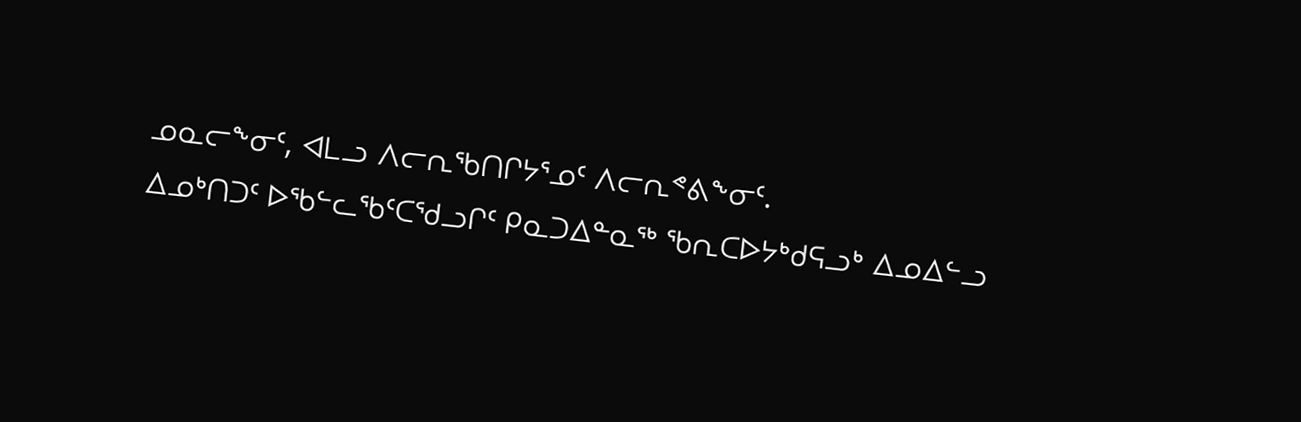ᓄᓇᓕᖕᓂᑦ, ᐊᒪᓗ ᐱᓕᕆᖃᑎᒋᔭᕐᓄᑦ ᐱᓕᕆᕝᕕᖕᓂᑦ.
ᐃᓄᒃᑎᑐᑦ ᐅᖃᓪᓚᖃᑦᑕᖁᓗᒋᑦ ᑭᓇᑐᐃᓐᓇᖅ ᖃᕆᑕᐅᔭᒃᑯᕋᓗᒃ ᐃᓄᐃᓪᓗ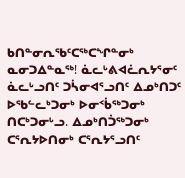ᑲᑎᓐᓂᕆᖃᑦᑕᖅᑕᖏᓐᓂᒃ ᓇᓂᑐᐃᓐᓇᖅ! ᓈᓚᒡᕕᐊᓛᕆᔭᕐᓂᑦ ᓈᓚᒡᓗᑎᑦ ᑐᓵᓂᐊᕐᓗᑎᑦ ᐃᓄᒃᑎᑐᑦ ᐅᖃᓪᓚᒃᑐᓂᒃ ᐅᓂᑉᑳᖅᑐᓂᒃ ᑎᑕᒃᑐᓂᒡᓗ. ᐃᓄᒃᑎᑑᖅᑐᓂᒃ ᑕᕐᕆᔭᐅᑎᓂᒃ ᑕᕐᕆᔭᕐᓗᑎᑦ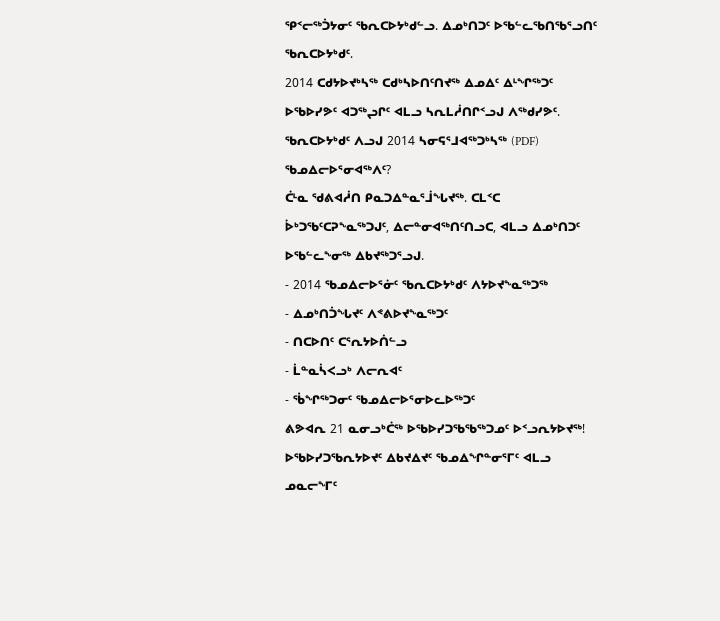ᕿᑉᓕᖅᑑᔭᓂᑦ ᖃᕆᑕᐅᔭᒃᑯᓪᓗ. ᐃᓄᒃᑎᑐᑦ ᐅᖃᓪᓚᖃᑎᖃᕐᓗᑎᑦ ᖃᕆᑕᐅᔭᒃᑯᑦ.
2014 ᑕᑯᔭᐅᔪᒃᓴᖅ ᑕᑯᒃᓴᐅᑎᑦᑎᔪᖅ ᐃᓄᐃᑦ ᐃᒻᖏᖅᑐᑦ ᐅᖃᐅᓯᕗᑦ ᐊᑐᖅᖢᒋᑦ ᐊᒪᓗ ᓴᕆᒪᓲᑎᒋᑉᓗᒍ ᐱᖅᑯᓯᕗᑦ.
ᖃᕆᑕᐅᔭᒃᑯᑦ ᐱᓗᒍ 2014 ᓴᓂᕋᕐᒧᐊᖅᑐᒃᓴᖅ (PDF)
ᖃᓄᐃᓕᐅᕐᓂᐊᖅᐱᑦ?
ᑖᒻᓇ ᖁᕕᐊᓲᑎ ᑭᓇᑐᐃᓐᓇᕐᒨᖓᔪᖅ. ᑕᒪᑉᑕ ᐆᒃᑐᖃᑦᑕᕈᖕᓇᖅᑐᒍᑦ, ᐃᓕᓐᓂᐊᖅᑎᑦᑎᓗᑕ, ᐊᒪᓗ ᐃᓄᒃᑎᑐᑦ ᐅᖃᓪᓚᖕᓂᖅ ᐃᑲᔪᖅᑐᕐᓗᒍ.
- 2014 ᖃᓄᐃᓕᐅᕐᓃᑦ ᖃᕆᑕᐅᔭᒃᑯᑦ ᐱᔭᐅᔪᖕᓇᖅᑐᖅ
- ᐃᓄᒃᑎᑑᖓᔪᑦ ᐱᕝᕕᐅᔪᖕᓇᖅᑐᑦ
- ᑎᑕᐅᑎᑦ ᑕᕐᕆᔭᐅᑏᓪᓗ
- ᒫᓐᓇᓵᐸᓗᒃ ᐱᓕᕆᐊᑦ
- ᖄᖏᖅᑐᓂᑦ ᖃᓄᐃᓕᐅᕐᓂᐅᓚᐅᖅᑐᑦ
ᕕᕗᐊᕆ 21 ᓇᓂᓗᒃᑖᖅ ᐅᖃᐅᓯᑐᖃᖃᖅᑐᓄᑦ ᐅᑉᓗᕆᔭᐅᔪᖅ!
ᐅᖃᐅᓯᑐᖃᕆᔭᐅᔪᑦ ᐃᑲᔪᐃᔪᑦ ᖃᓄᐃᖏᓐᓂᕐᒥᑦ ᐊᒪᓗ ᓄᓇᓕᖕᒥᑦ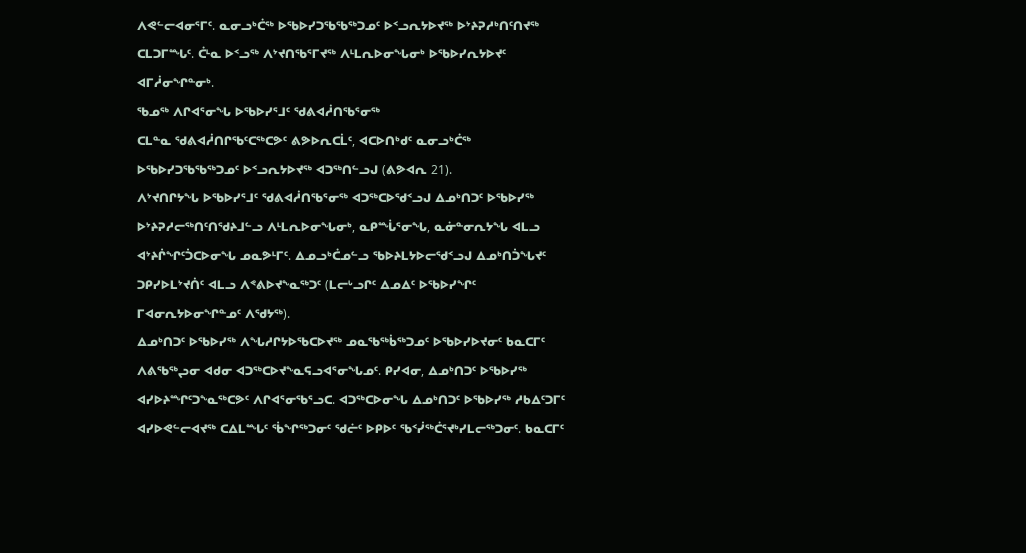ᐱᕙᓪᓕᐊᓂᕐᒥᑦ. ᓇᓂᓗᒃᑖᖅ ᐅᖃᐅᓯᑐᖃᖃᖅᑐᓄᑦ ᐅᑉᓗᕆᔭᐅᔪᖅ ᐅᔾᔨᕈᓱᒃᑎᑦᑎᔪᖅ ᑕᒪᑐᒥᙵᑦ. ᑖᒻᓇ ᐅᑉᓗᖅ ᐱᔾᔪᑎᖃᕐᒥᔪᖅ ᐱᒻᒪᕆᐅᓂᖓᓂᒃ ᐅᖃᐅᓯᕆᔭᐅᔪᑦ ᐊᒥᓲᓂᖏᓐᓂᒃ.
ᖃᓄᖅ ᐱᒋᐊᕐᓂᖓ ᐅᖃᐅᓯᕐᒧᑦ ᖁᕕᐊᓲᑎᖃᕐᓂᖅ
ᑕᒪᓐᓇ ᖁᕕᐊᓲᑎᒋᖃᑦᑕᖅᑕᕗᑦ ᕕᕗᐅᕆᑕᒫᑦ, ᐊᑕᐅᑎᒃᑯᑦ ᓇᓂᓗᒃᑖᖅ ᐅᖃᐅᓯᑐᖃᖃᖅᑐᓄᑦ ᐅᑉᓗᕆᔭᐅᔪᖅ ᐊᑐᖅᑎᓪᓗᒍ (ᕕᕗᐊᕆ 21).
ᐱᔾᔪᑎᒋᔭᖓ ᐅᖃᐅᓯᕐᒧᑦ ᖁᕕᐊᓲᑎᖃᕐᓂᖅ ᐊᑐᖅᑕᐅᖁᑉᓗᒍ ᐃᓄᒃᑎᑐᑦ ᐅᖃᐅᓯᖅ ᐅᔾᔨᕈᓱᓕᖅᑎᑦᑎᖁᔨᒧᓪᓗ ᐱᒻᒪᕆᐅᓂᖓᓂᒃ, ᓇᑭᙶᕐᓂᖓ, ᓇᓃᓐᓂᕆᔭᖓ ᐊᒪᓗ ᐊᔾᔨᒌᖏᑦᑑᑕᐅᓂᖓ ᓄᓇᕗᒻᒥᑦ. ᐃᓄᓗᒃᑖᓄᓪᓗ ᖃᐅᔨᒪᔭᐅᓕᖁᑉᓗᒍ ᐃᓄᒃᑎᑑᖓᔪᑦ ᑐᑭᓯᐅᒪᔾᔪᑏᑦ ᐊᒪᓗ ᐱᕝᕕᐅᔪᖕᓇᖅᑐᑦ (ᒪᓕᒡᓗᒋᑦ ᐃᓄᐃᑦ ᐅᖃᐅᓯᖏᑦ ᒥᐊᓂᕆᔭᐅᓂᖏᓐᓄᑦ ᐱᖁᔭᖅ).
ᐃᓄᒃᑎᑐᑦ ᐅᖃᐅᓯᖅ ᐱᖓᓱᒋᔭᐅᖃᑕᐅᔪᖅ ᓄᓇᖃᖅᑳᖅᑐᓄᑦ ᐅᖃᐅᓯᐅᔪᓂᑦ ᑲᓇᑕᒥᑦ ᐱᕕᖃᖅᖢᓂ ᐊᑯᓂ ᐊᑐᖅᑕᐅᔪᖕᓇᕋᓗᐊᕐᓂᖓᓄᑦ. ᑭᓯᐊᓂ, ᐃᓄᒃᑎᑐᑦ ᐅᖃᐅᓯᖅ ᐊᓯᐅᔨᙱᑦᑐᖕᓇᖅᑕᕗᑦ ᐱᒋᐊᕐᓂᖃᕐᓗᑕ. ᐊᑐᖅᑕᐅᓂᖓ ᐃᓄᒃᑎᑐᑦ ᐅᖃᐅᓯᖅ ᓱᑲᐃᑦᑐᒥᑦ ᐊᓯᐅᕙᓪᓕᐊᔪᖅ ᑕᐃᒪᙵᑦ ᖄᖏᖅᑐᓂᑦ ᖁᓖᑦ ᐅᑭᐅᑦ ᖃᑉᓰᖅᑖᕐᔪᒃᓯᒪᓕᖅᑐᓂᑦ. ᑲᓇᑕᒥᑦ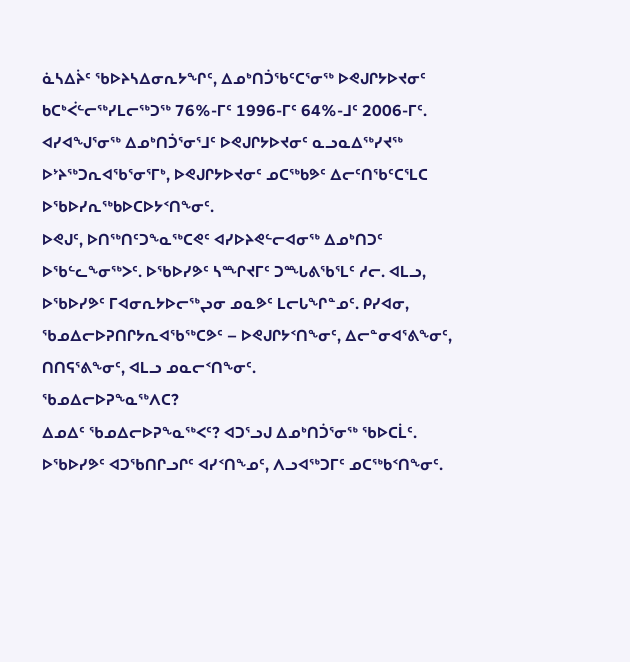ᓈᓴᐃᔩᑦ ᖃᐅᔨᓴᐃᓂᕆᔭᖏᑦ, ᐃᓄᒃᑎᑑᖃᑦᑕᕐᓂᖅ ᐅᕙᒍᒋᔭᐅᔪᓂᑦ ᑲᑕᒃᐹᓪᓕᖅᓯᒪᓕᖅᑐᖅ 76%-ᒥᑦ 1996-ᒥᑦ 64%-ᒧᑦ 2006-ᒥᑦ. ᐊᓯᐊᖑᕐᓂᖅ ᐃᓄᒃᑎᑑᕐᓂᕐᒧᑦ ᐅᕙᒍᒋᔭᐅᔪᓂᑦ ᓇᓗᓇᐃᖅᓯᔪᖅ ᐅᔾᔨᖅᑐᕆᐊᖃᕐᓂᕐᒥᒃ, ᐅᕙᒍᒋᔭᐅᔪᓂᑦ ᓄᑕᖅᑲᕗᑦ ᐃᓕᑦᑎᖃᑦᑕᕐᒪᑕ ᐅᖃᐅᓯᕆᖅᑲᐅᑕᐅᔭᑉᑎᖕᓂᑦ.
ᐅᕙᒍᑦ, ᐅᑎᖅᑎᑦᑐᖕᓇᖅᑕᕙᑦ ᐊᓯᐅᔨᕙᓪᓕᐊᓂᖅ ᐃᓄᒃᑎᑐᑦ ᐅᖃᓪᓚᖕᓂᖅᐳᑦ. ᐅᖃᐅᓯᕗᑦ ᓴᙱᔪᒥᑦ ᑐᙵᕕᖃᕐᒪᑦ ᓱᓕ. ᐊᒪᓗ, ᐅᖃᐅᓯᕗᑦ ᒥᐊᓂᕆᔭᐅᓕᖅᖢᓂ ᓄᓇᕗᑦ ᒪᓕᒐᖏᓐᓄᑦ. ᑭᓯᐊᓂ, ᖃᓄᐃᓕᐅᕈᑎᒋᔭᕆᐊᖃᖅᑕᕗᑦ – ᐅᕙᒍᒋᔭᑉᑎᖕᓂᑦ, ᐃᓕᓐᓂᐊᕐᕕᖕᓂᑦ, ᑎᑎᕋᕐᕕᖕᓂᑦ, ᐊᒪᓗ ᓄᓇᓕᑉᑎᖕᓂᑦ.
ᖃᓄᐃᓕᐅᕈᖕᓇᖅᐱᑕ?
ᐃᓄᐃᑦ ᖃᓄᐃᓕᐅᕈᖕᓇᖅᐸᑦ? ᐊᑐᕐᓗᒍ ᐃᓄᒃᑎᑑᕐᓂᖅ ᖃᐅᑕᒫᑦ. ᐅᖃᐅᓯᕗᑦ ᐊᑐᖃᑎᒋᓗᒋᑦ ᐊᓯᑉᑎᖕᓄᑦ, ᐱᓗᐊᖅᑐᒥᑦ ᓄᑕᖅᑲᑉᑎᖕᓂᑦ.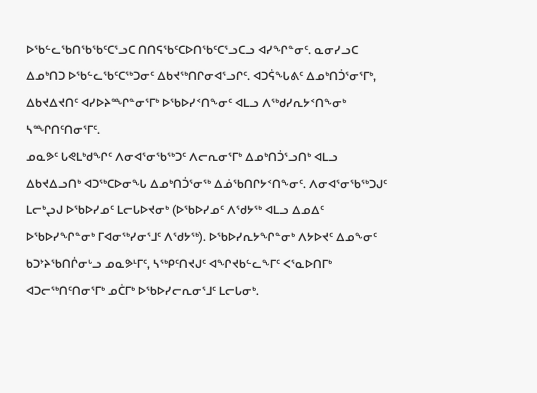ᐅᖃᓪᓚᖃᑎᖃᖃᑦᑕᕐᓗᑕ ᑎᑎᕋᖃᑦᑕᐅᑎᖃᑦᑕᕐᓗᑕᓗ ᐊᓯᖏᓐᓂᑦ. ᓇᓂᓯᓗᑕ ᐃᓄᒃᑎᑐ ᐅᖃᓪᓚᖃᑦᑕᖅᑐᓂᑦ ᐃᑲᔪᖅᑎᒋᓂᐊᕐᓗᒋᑦ. ᐊᑐᕌᖓᕕᑦ ᐃᓄᒃᑎᑑᕐᓂᕐᒥᒃ, ᐃᑲᔪᐃᔪᑎᑦ ᐊᓯᐅᔨᙱᓐᓂᕐᒥᒃ ᐅᖃᐅᓯᑉᑎᖕᓂᑦ ᐊᒪᓗ ᐱᖅᑯᓯᕆᔭᑉᑎᖕᓂᒃ ᓴᙱᑎᑦᑎᓂᕐᒥᑦ.
ᓄᓇᕗᑦ ᒐᕙᒪᒃᑯᖏᑦ ᐱᓂᐊᕐᓂᖃᖅᑐᑦ ᐱᓕᕆᓂᕐᒥᒃ ᐃᓄᒃᑎᑑᕐᓗᑎᒃ ᐊᒪᓗ ᐃᑲᔪᐃᓗᑎᒃ ᐊᑐᖅᑕᐅᓂᖓ ᐃᓄᒃᑎᑑᕐᓂᖅ ᐃᓅᖃᑎᒋᔭᑉᑎᖕᓂᑦ. ᐱᓂᐊᕐᓂᖃᖅᑐᒍᑦ ᒪᓕᒃᖢᒍ ᐅᖃᐅᓯᓄᑦ ᒪᓕᒐᐅᔪᓂᒃ (ᐅᖃᐅᓯᓄᑦ ᐱᖁᔭᖅ ᐊᒪᓗ ᐃᓄᐃᑦ ᐅᖃᐅᓯᖏᓐᓂᒃ ᒥᐊᓂᖅᓯᓂᕐᒧᑦ ᐱᖁᔭᖅ). ᐅᖃᐅᓯᕆᔭᖏᓐᓂᒃ ᐱᔭᐅᔪᑦ ᐃᓄᖕᓂᑦ ᑲᑐᔾᔨᖃᑎᒌᓂᒡᓗ ᓄᓇᕗᒻᒥᑦ, ᓴᖅᑭᑦᑎᔪᒍᑦ ᐊᖏᔪᑲᓪᓚᖕᒥᑦ ᐸᕐᓇᐅᑎᒥᒃ ᐊᑐᓕᖅᑎᑦᑎᓂᕐᒥᒃ ᓄᑖᒥᒃ ᐅᖃᐅᓯᓕᕆᓂᕐᒧᑦ ᒪᓕᒐᓂᒃ.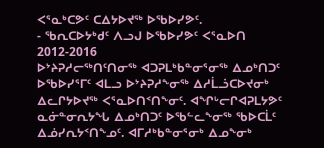ᐸᕐᓇᒃᑕᕗᑦ ᑕᐃᔭᐅᔪᖅ ᐅᖃᐅᓯᕗᑦ.
- ᖃᕆᑕᐅᔭᒃᑯᑦ ᐱᓗᒍ ᐅᖃᐅᓯᕗᑦ ᐸᕐᓇᐅᑎ 2012-2016
ᐅᔾᔨᕈᓱᓕᖅᑎᑦᑎᓂᖅ ᐊᑐᕈᒪᒃᑲᓐᓂᕐᓂᖅ ᐃᓄᒃᑎᑐᑦ ᐅᖃᐅᓯᕐᒥᑦ ᐊᒪᓗ ᐅᔾᔨᕈᓱᖕᓂᖅ ᐃᓱᒫᓘᑕᐅᔪᓂᒃ ᐃᓚᒋᔭᐅᔪᖅ ᐸᕐᓇᐅᑎᑉᑎᖕᓂᑦ. ᐊᖏᒡᓕᒋᐊᕈᒪᔭᕗᑦ ᓇᓃᓐᓂᕆᔭᖓ ᐃᓄᒃᑎᑐᑦ ᐅᖃᓪᓚᖕᓂᖅ ᖃᐅᑕᒫᑦ ᐃᓅᓯᕆᔭᑉᑎᖕᓄᑦ. ᐊᒥᓱᒃᑲᓐᓂᕐᓂᒃ ᐃᓄᖕᓂᒃ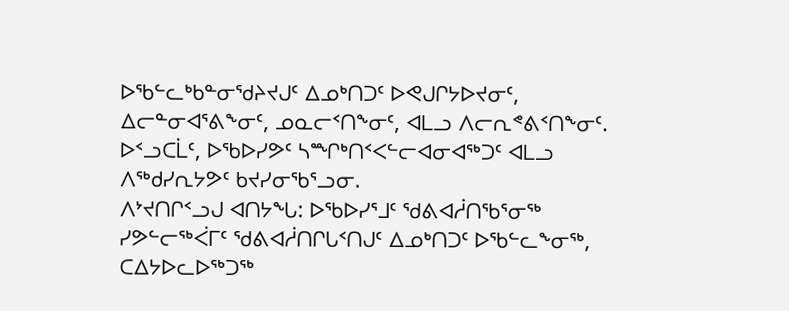ᐅᖃᓪᓚᒃᑲᓐᓂᖁᔨᔪᒍᑦ ᐃᓄᒃᑎᑐᑦ ᐅᕙᒍᒋᔭᐅᔪᓂᑦ, ᐃᓕᓐᓂᐊᕐᕕᖕᓂᑦ, ᓄᓇᓕᑉᑎᖕᓂᑦ, ᐊᒪᓗ ᐱᓕᕆᕝᕕᑉᑎᖕᓂᑦ. ᐅᑉᓗᑕᒫᑦ, ᐅᖃᐅᓯᕗᑦ ᓴᙱᒃᑎᑉᐸᓪᓕᐊᓂᐊᖅᑐᑦ ᐊᒪᓗ ᐱᖅᑯᓯᕆᔭᕗᑦ ᑲᔪᓯᓂᖃᕐᓗᓂ.
ᐱᔾᔪᑎᒋᑉᓗᒍ ᐊᑎᔭᖓ: ᐅᖃᐅᓯᕐᒧᑦ ᖁᕕᐊᓲᑎᖃᕐᓂᖅ
ᓯᕗᓪᓕᖅᐹᒥᑦ ᖁᕕᐊᓲᑎᒋᒐᑉᑎᒍᑦ ᐃᓄᒃᑎᑐᑦ ᐅᖃᓪᓚᖕᓂᖅ, ᑕᐃᔭᐅᓚᐅᖅᑐᖅ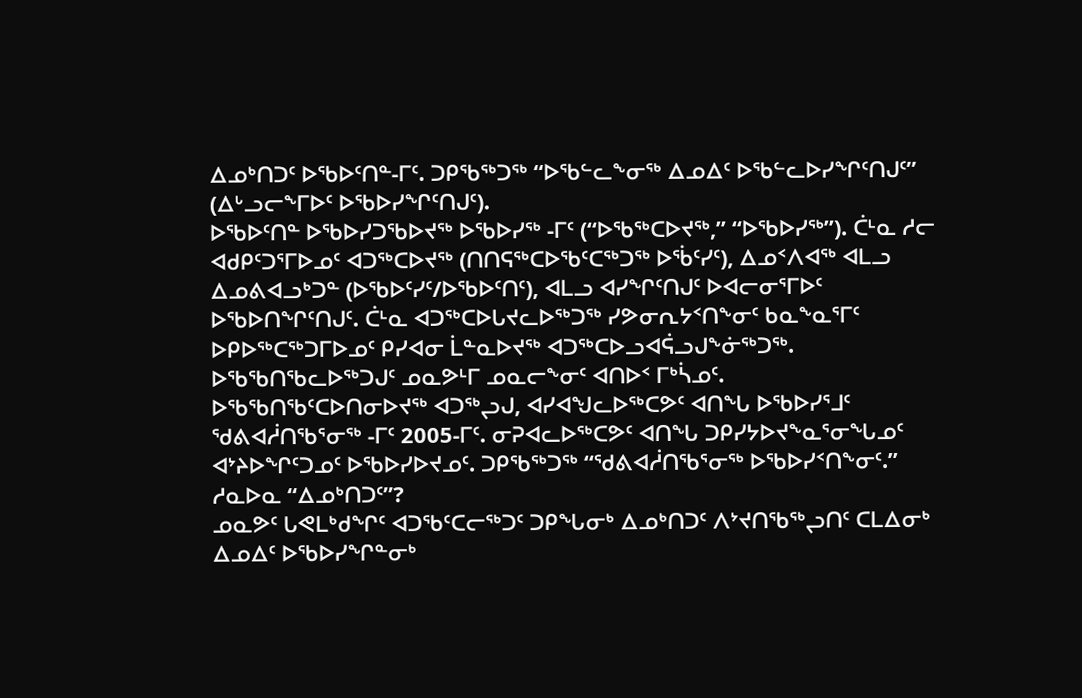ᐃᓄᒃᑎᑐᑦ ᐅᖃᐅᑦᑎᓐ-ᒥᑦ. ᑐᑭᖃᖅᑐᖅ “ᐅᖃᓪᓚᖕᓂᖅ ᐃᓄᐃᑦ ᐅᖃᓪᓚᐅᓯᖏᑦᑎᒍᑦ” (ᐃᒡᓗᓕᖕᒥᐅᑦ ᐅᖃᐅᓯᖏᑦᑎᒍᑦ).
ᐅᖃᐅᑦᑎᓐ ᐅᖃᐅᓯᑐᖃᐅᔪᖅ ᐅᖃᐅᓯᖅ -ᒥᑦ (“ᐅᖃᖅᑕᐅᔪᖅ,” “ᐅᖃᐅᓯᖅ”). ᑖᒻᓇ ᓱᓕ ᐊᑯᑭᑦᑐᕐᒥᐅᓄᑦ ᐊᑐᖅᑕᐅᔪᖅ (ᑎᑎᕋᖅᑕᐅᖃᑦᑕᖅᑐᖅ ᐅᖄᑦᓯᑦ), ᐃᓄᑉᐱᐊᖅ ᐊᒪᓗ ᐃᓄᕕᐊᓗᒃᑐᓐ (ᐅᖃᐅᑦᓯᑦ/ᐅᖃᐅᑦᑎᑦ), ᐊᒪᓗ ᐊᓯᖏᑦᑎᒍᑦ ᐅᐊᓕᓂᕐᒥᐅᑦ ᐅᖃᐅᑎᖏᑦᑎᒍᑦ. ᑖᒻᓇ ᐊᑐᖅᑕᐅᒐᔪᓚᐅᖅᑐᖅ ᓯᕗᓂᕆᔭᑉᑎᖕᓂᑦ ᑲᓇᖕᓇᕐᒥᑦ ᐅᑭᐅᖅᑕᖅᑐᒥᐅᓄᑦ ᑭᓯᐊᓂ ᒫᓐᓇᐅᔪᖅ ᐊᑐᖅᑕᐅᓗᐊᕌᓗᒍᖕᓃᖅᑐᖅ.
ᐅᖃᖃᑎᖃᓚᐅᖅᑐᒍᑦ ᓄᓇᕗᒻᒥ ᓄᓇᓕᖕᓂᑦ ᐊᑎᐅᑉ ᒥᒃᓵᓄᑦ. ᐅᖃᖃᑎᖃᑦᑕᐅᑎᓂᐅᔪᖅ ᐊᑐᖅᖢᒍ, ᐊᓯᐊᖑᓚᐅᖅᑕᕗᑦ ᐊᑎᖓ ᐅᖃᐅᓯᕐᒧᑦ ᖁᕕᐊᓲᑎᖃᕐᓂᖅ -ᒥᑦ 2005-ᒥᑦ. ᓂᕈᐊᓚᐅᖅᑕᕗᑦ ᐊᑎᖓ ᑐᑭᓯᔭᐅᔪᖕᓇᕐᓂᖓᓄᑦ ᐊᔾᔨᐅᖏᑦᑐᓄᑦ ᐅᖃᐅᓯᐅᔪᓄᑦ. ᑐᑭᖃᖅᑐᖅ “ᖁᕕᐊᓲᑎᖃᕐᓂᖅ ᐅᖃᐅᓯᑉᑎᖕᓂᑦ.”
ᓱᓇᐅᓇ “ᐃᓄᒃᑎᑐᑦ”?
ᓄᓇᕗᑦ ᒐᕙᒪᒃᑯᖏᑦ ᐊᑐᖃᑦᑕᓕᖅᑐᑦ ᑐᑭᖓᓂᒃ ᐃᓄᒃᑎᑐᑦ ᐱᔾᔪᑎᖃᖅᖢᑎᑦ ᑕᒪᐃᓂᒃ ᐃᓄᐃᑦ ᐅᖃᐅᓯᖏᓐᓂᒃ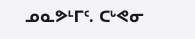ᓄᓇᕗᒻᒥᑦ. ᑕᒡᕙᓂ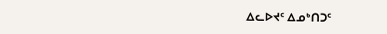ᐃᓚᐅᔪᑦ ᐃᓄᒃᑎᑐᑦ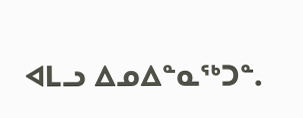ᐊᒪᓗ ᐃᓄᐃᓐᓇᖅᑐᓐ.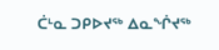ᑖᒻᓇ ᑐᑭᐅᔪᖅ ᐃᓇᖐᔪᖅ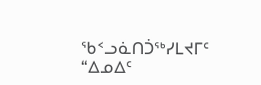ᖃᑉᓗᓈᑎᑑᖅᓯᒪᔪᒥᑦ “ᐃᓄᐃᑦ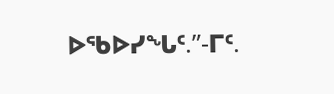ᐅᖃᐅᓯᖓᑦ.”-ᒥᑦ.